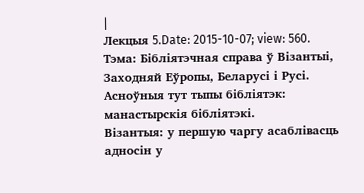|
Лекцыя 5.Date: 2015-10-07; view: 560. Тэма: Бібліятэчная справа ў Візантыі, Заходняй Еўропы, Беларусі і Русі. Асноўныя тут тыпы бібліятэк: манастырскія бібліятэкі.
Візантыя: у першую чаргу асаблівасць адносін у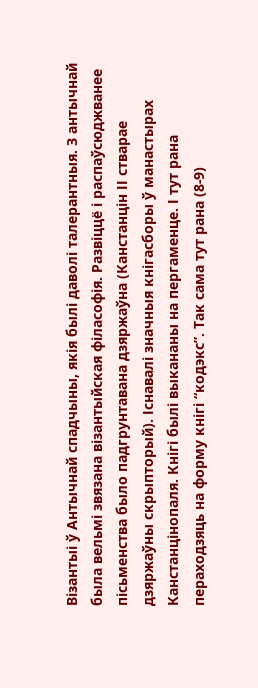Візантыі ў Антычнай спадчыны, якія былі даволі талерантныя. З антычнай была вельмі звязана візантыйская філасофія. Развіццё і распаўсюджванее пісьменства было падгрунтавана дзяржаўна (Канстанцін ІІ стварае дзяржаўны скрыпторый). Існавалі значныя кнігасборы ў манастырах Канстанцінопаля. Кнігі былі выкананы на пергаменце. І тут рана пераходзяць на форму кнігі “кодэкс”. Так сама тут рана (8-9)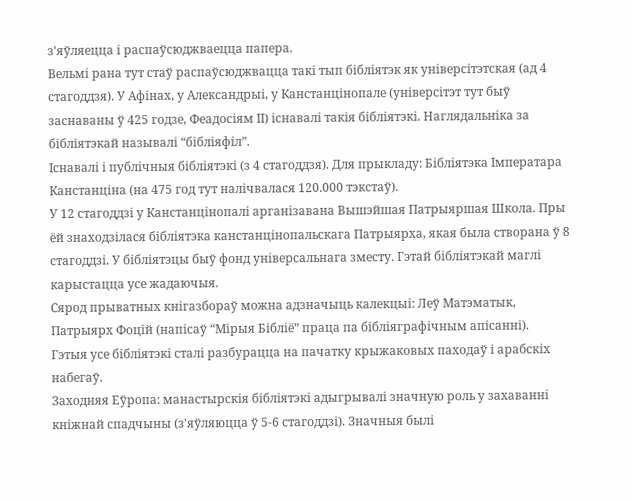з'яўляецца і распаўсюджваецца папера.
Вельмі рана тут стаў распаўсюджвацца такі тып бібліятэк як універсітэтская (ад 4 стагоддзя). У Афінах, у Александрыі, у Канстанцінопале (універсітэт тут быў заснаваны ў 425 годзе, Феадосіям ІІ) існавалі такія бібліятэкі. Наглядальніка за бібліятэкай называлі “бібліяфіл”.
Існавалі і публічныя бібліятэкі (з 4 стагоддзя). Для прыкладу: Бібліятэка Імператара Канстанціна (на 475 год тут налічвалася 120.000 тэкстаў).
У 12 стагоддзі у Канстанцінопалі арганізавана Вышэйшая Патрыяршая Школа. Пры ёй знаходзілася бібліятэка канстанцінопальскага Патрыярха, якая была створана ў 8 стагоддзі. У бібліятэцы быў фонд універсальнага зместу. Гэтай бібліятэкай маглі карыстацца усе жадаючыя.
Сярод прыватных кнігазбораў можна адзначыць калекцыі: Леў Матэматык, Патрыярх Фоцій (напісаў “Мірыя Бібліё” праца па бібліяграфічным апісанні).
Гэтыя усе бібліятэкі сталі разбурацца на пачатку крыжаковых паходаў і арабскіх набегаў.
Заходняя Еўропа: манастырскія бібліятэкі адыгрывалі значную роль у захаванні кніжнай спадчыны (з'яўляюцца ў 5-6 стагоддзі). Значныя былі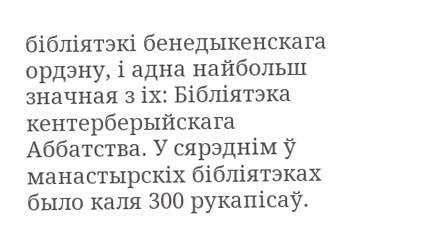бібліятэкі бенедыкенскага ордэну, і адна найбольш значная з іх: Бібліятэка кентерберыйскага Аббатства. У сярэднім ў манастырскіх бібліятэках было каля 300 рукапісаў.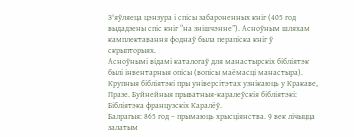З'яўляеца цэнзура і спісы забароненных кніг (405 год выдадзены спіс кніг “на знішчэнне”). Асноўным шляхам камплектавання фоднаў была перапіска кніг ў скрыпторыях.
Асноўнымі відамі каталогаў для манастырскіх бібліятэк былі інвентарныя опісы (вопісы маёмасці манастыра).
Крупныя бібліятэкі пры універсітэтах узнікаюць у Кракаве, Празе. Буйнейныя прыватныя-каралеўскія бібліятэкі: Бібліятэка французскіх Каралёў.
Балрагыя: 865 год – прымаюць хрысціянства. 9 век лічыцца залатым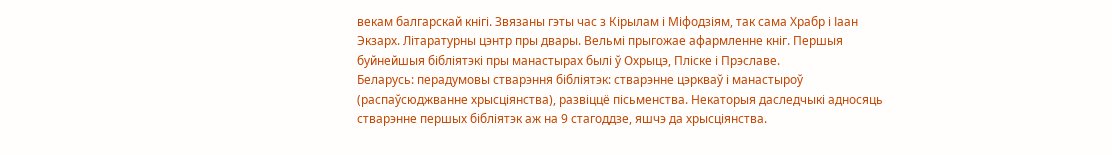векам балгарскай кнігі. Звязаны гэты час з Кірылам і Міфодзіям, так сама Храбр і Іаан Экзарх. Літаратурны цэнтр пры двары. Вельмі прыгожае афармленне кніг. Першыя буйнейшыя бібліятэкі пры манастырах былі ў Охрыцэ, Пліске і Прэславе.
Беларусь: перадумовы стварэння бібліятэк: стварэнне цэркваў і манастыроў (распаўсюджванне хрысціянства), развіццё пісьменства. Некаторыя даследчыкі адносяць стварэнне першых бібліятэк аж на 9 стагоддзе, яшчэ да хрысціянства.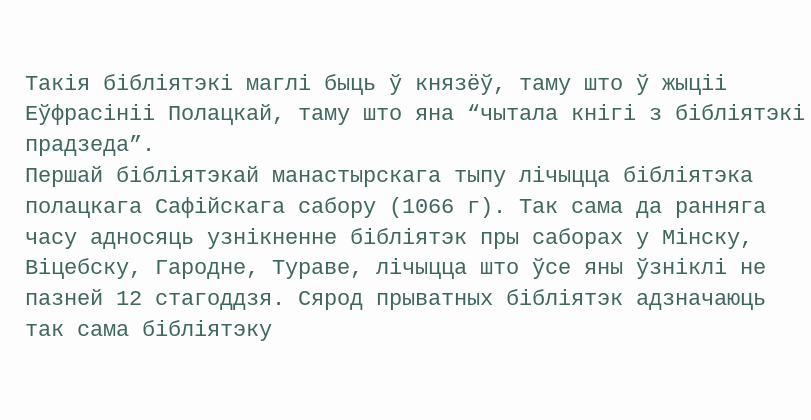Такія бібліятэкі маглі быць ў князёў, таму што ў жыціі Еўфрасініі Полацкай, таму што яна “чытала кнігі з бібліятэкі прадзеда”.
Першай бібліятэкай манастырскага тыпу лічыцца бібліятэка полацкага Сафійскага сабору (1066 г). Так сама да ранняга часу адносяць узнікненне бібліятэк пры саборах у Мінску, Віцебску, Гародне, Тураве, лічыцца што ўсе яны ўзніклі не пазней 12 стагоддзя. Сярод прыватных бібліятэк адзначаюць так сама бібліятэку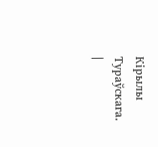Кірылы Тураўскага.
|